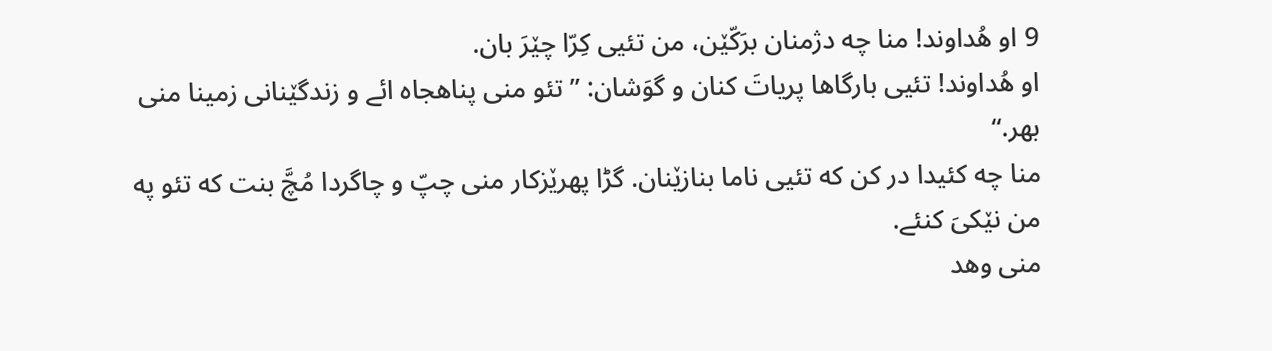9 او هُداوند! منا چه دژمنان برَکّێن، من تئیی کِرّا چێرَ بان.
او هُداوند! تئیی بارگاها پریاتَ کنان و گوَشان: ”تئو منی پناهجاه ائے و زندگێنانی زمینا منی بهر.“
منا چه کئیدا در کن که تئیی ناما بنازێنان. گڑا پهرێزکار منی چپّ و چاگردا مُچَّ بنت که تئو په من نێکیَ کنئے.
منی وهد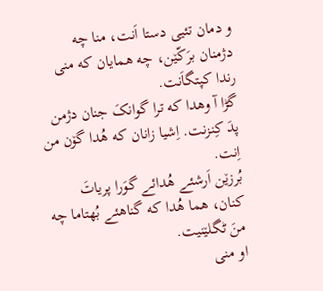و دمان تئیی دستا اَنت، منا چه دژمنان برَکّێن، چه همایان که منی رندا کپتگاَنت.
گڑا آ وهدا که ترا گوانکَ جنان دژمن پدَ کِنزنت. اِشیا زانان که هُدا گۆن من اِنت.
بُرزێن اَرشئے هُدائے گوَرا پریاتَ کنان، هما هُدا که گناهئے بُهتاما چه منَ ٹگلێنیت.
او منی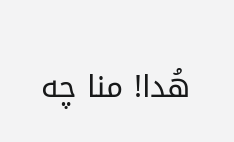هُدا! منا چه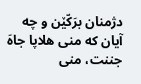دژمنان برَکّێن و چه آیان که منی هلاپا جاهَ جننت، منی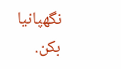نگهپانیا بکن.